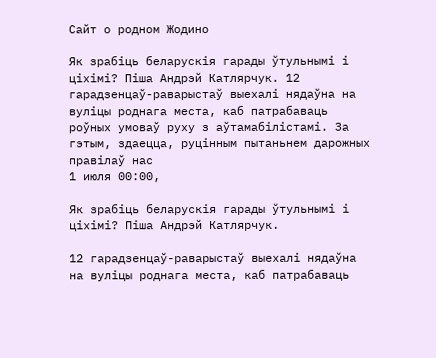Сайт о родном Жодино

Як зрабіць беларускія гарады ўтульнымі і ціхімі? Піша Андрэй Катлярчук. 12 гарадзенцаў-раварыстаў выехалі нядаўна на вуліцы роднага места, каб патрабаваць роўных умоваў руху з аўтамабілістамі. За гэтым, здаецца, руцінным пытаньнем дарожных правілаў нас
1 июля 00:00,

Як зрабіць беларускія гарады ўтульнымі і ціхімі? Піша Андрэй Катлярчук.

12 гарадзенцаў-раварыстаў выехалі нядаўна на вуліцы роднага места, каб патрабаваць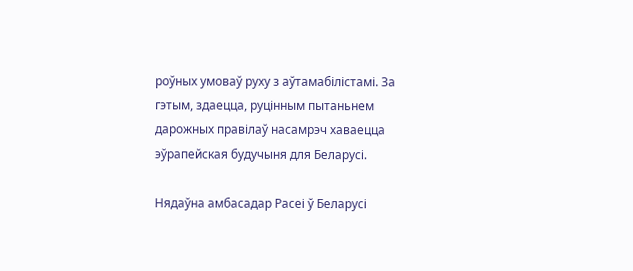роўных умоваў руху з аўтамабілістамі. За гэтым, здаецца, руцінным пытаньнем дарожных правілаў насамрэч хаваецца эўрапейская будучыня для Беларусі.

Нядаўна амбасадар Расеі ў Беларусі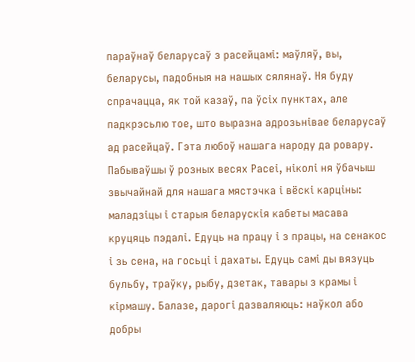параўнаў беларусаў з расейцамі: маўляў, вы, беларусы, падобныя на нашых сялянаў. Ня буду спрачацца, як той казаў, па ўсіх пунктах, але падкрэсьлю тое, што выразна адрозьнівае беларусаў ад расейцаў. Гэта любоў нашага народу да ровару. Пабываўшы ў розных весях Расеі, ніколі ня ўбачыш звычайнай для нашага мястэчка і вёскі карціны: маладзіцы і старыя беларускія кабеты масава круцяць пэдалі. Едуць на працу і з працы, на сенакос і зь сена, на госьці і дахаты. Едуць самі ды вязуць бульбу, траўку, рыбу, дзетак, тавары з крамы і кірмашу. Балазе, дарогі дазваляюць: наўкол або добры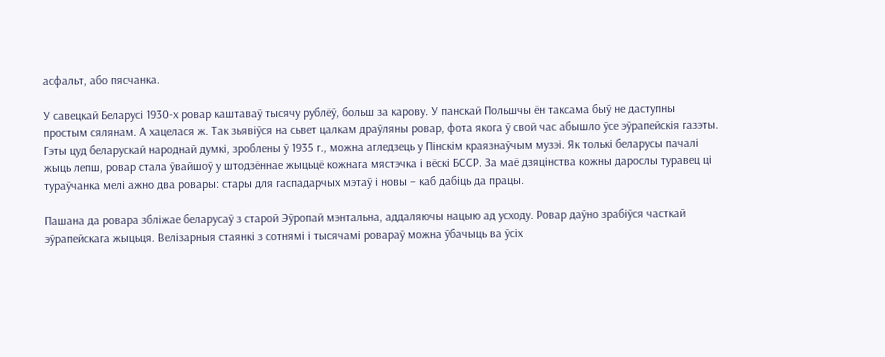асфальт, або пясчанка.

У савецкай Беларусі 1930-х ровар каштаваў тысячу рублёў, больш за карову. У панскай Польшчы ён таксама быў не даступны простым сялянам. А хацелася ж. Так зьявіўся на сьвет цалкам драўляны ровар, фота якога ў свой час абышло ўсе эўрапейскія газэты. Гэты цуд беларускай народнай думкі, зроблены ў 1935 г., можна агледзець у Пінскім краязнаўчым музэі. Як толькі беларусы пачалі жыць лепш, ровар стала ўвайшоў у штодзённае жыцьцё кожнага мястэчка і вёскі БССР. За маё дзяцінства кожны дарослы туравец ці тураўчанка мелі ажно два ровары: стары для гаспадарчых мэтаў і новы – каб дабіць да працы.

Пашана да ровара збліжае беларусаў з старой Эўропай мэнтальна, аддаляючы нацыю ад усходу. Ровар даўно зрабіўся часткай эўрапейскага жыцьця. Велізарныя стаянкі з сотнямі і тысячамі ровараў можна ўбачыць ва ўсіх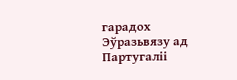гарадох Эўразьвязу ад Партугаліі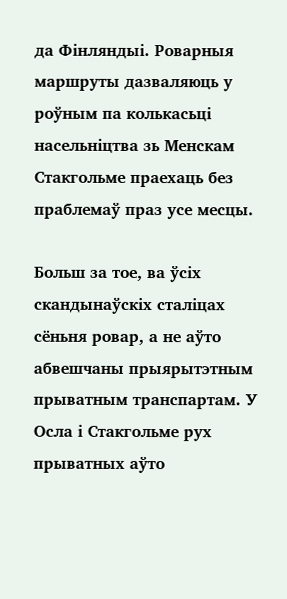да Фінляндыі. Роварныя маршруты дазваляюць у роўным па колькасьці насельніцтва зь Менскам Стакгольме праехаць без праблемаў праз усе месцы.

Больш за тое, ва ўсіх скандынаўскіх сталіцах сёньня ровар, а не аўто абвешчаны прыярытэтным прыватным транспартам. У Осла і Стакгольме рух прыватных аўто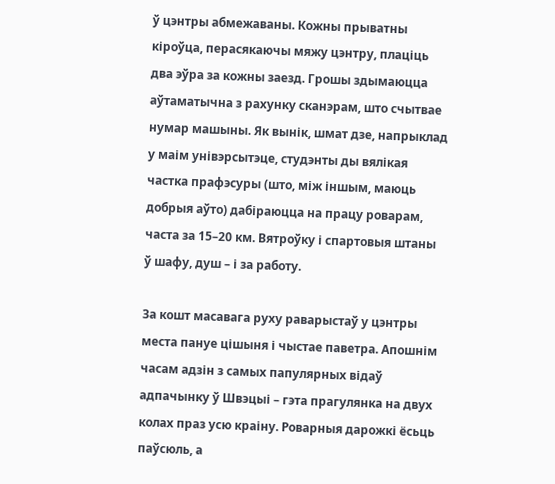ў цэнтры абмежаваны. Кожны прыватны кіроўца, перасякаючы мяжу цэнтру, плаціць два эўра за кожны заезд. Грошы здымаюцца аўтаматычна з рахунку сканэрам, што счытвае нумар машыны. Як вынік, шмат дзе, напрыклад у маім унівэрсытэце, студэнты ды вялікая частка прафэсуры (што, між іншым, маюць добрыя аўто) дабіраюцца на працу роварам, часта за 15–20 км. Вятроўку і спартовыя штаны ў шафу, душ – і за работу.

За кошт масавага руху раварыстаў у цэнтры места пануе цішыня і чыстае паветра. Апошнім часам адзін з самых папулярных відаў адпачынку ў Швэцыі – гэта прагулянка на двух колах праз усю краіну. Роварныя дарожкі ёсьць паўсюль, а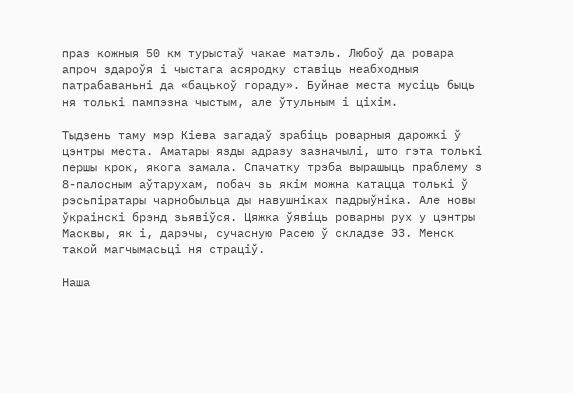праз кожныя 50 км турыстаў чакае матэль. Любоў да ровара апроч здароўя і чыстага асяродку ставіць неабходныя патрабаваньні да «бацькоў гораду». Буйнае места мусіць быць ня толькі пампэзна чыстым, але ўтульным і ціхім.

Тыдзень таму мэр Кіева загадаў зрабіць роварныя дарожкі ў цэнтры места. Аматары язды адразу зазначылі, што гэта толькі першы крок, якога замала. Спачатку трэба вырашыць праблему з 8-палосным аўтарухам, побач зь якім можна катацца толькі ў рэсьпіратары чарнобыльца ды навушніках падрыўніка. Але новы ўкраінскі брэнд зьявіўся. Цяжка ўявіць роварны рух у цэнтры Масквы, як і, дарэчы, сучасную Расею ў складзе ЭЗ. Менск такой магчымасьці ня страціў.

Наша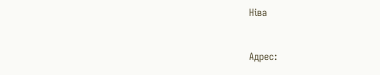Ніва

Адрес: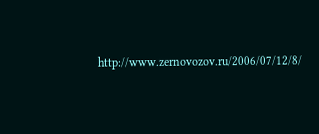http://www.zernovozov.ru/2006/07/12/8/